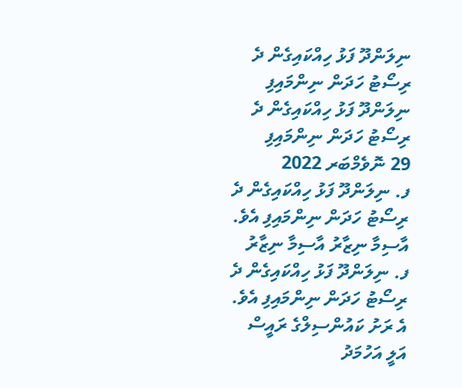ނިލަންދޫ ފަޅު ހިއްކައިގެން ދެ ރިސޯޓު ހަދަން ނިންމައިފި
ނިލަންދޫ ފަޅު ހިއްކައިގެން ދެ ރިސޯޓު ހަދަން ނިންމައިފި
29 ނޮވެމްބަރ 2022
ފ. ނިލަންދޫ ފަޅު ހިއްކައިގެން ދެ ރިސޯޓު ހަދަން ނިންމައިފި އެވެ.
އާސިމާ ނިޒާރު އާސިމާ ނިޒާރު
ފ. ނިލަންދޫ ފަޅު ހިއްކައިގެން ދެ ރިސޯޓު ހަދަން ނިންމައިފި އެވެ.
އެ ރަށު ކައުންސިލްގެ ރައީސް އަލީ އަހުމަދު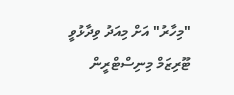"މިހާރު" އަށް މިއަދު ވިދާޅުވީ ޓޫރިޒަމް މިނިސްޓްރީން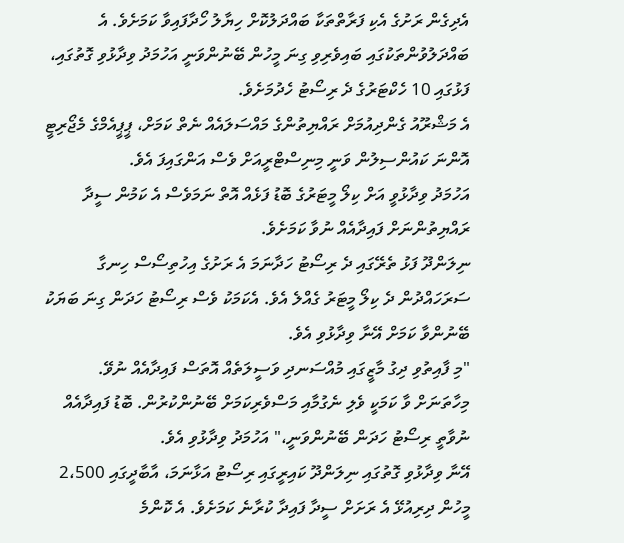އެދިގެން ރަށުގެ އެކި ފަރާތްތަކާ ބައްދަލުކޮށް ހިޔާލު ހޯދާފައިވާ ކަމަށެވެ. އެ ބައްދަލުވުންތަކުގައި ބައިވެރިވި ގިނަ މީހުން ބޭނުންވަނީ އަހުމަދު ވިދާޅުވި ގޮތުގައި، ފަޅުގައި 10 ހެކްޓަރުގެ ދެ ރިސޯޓު ހެދުމަށެވެ.
އެ މަޝްރޫއު ގެންދިއުމަށް ރައްޔިތުންގެ މައްސަލައެއް ނެތް ކަމަށް، ޕީޕީއެމްގެ މެޖޯރިޓީ އޮންނަ ކައުންސިލުން ވަނީ މިނިސްޓްރީއަށް ވެސް އަންގައިފަ އެވެ.
އަހުމަދު ވިދާޅުވީ އަށް ކިލޯ މީޓަރުގެ ބޮޑު ފަޅެއް އޮތް ނަމަވެސް އެ ކަމުން ސީދާ ރައްޔިތުންނަށް ފައިދާއެއް ނުވާ ކަމަށެވެ.
ނިލަންދޫ ފަޅު ތެރޭގައި ދެ ރިސޯޓު ހަދާނަމަ އެ ރަށުގެ އިހުތިސޯސް ހިނގާ ސަރަހައްދުން ދެ ކިލޯ މީޓަރު ގެއްލެ އެވެ. އެކަމަކު ވެސް ރިސޯޓު ހަދަން ގިނަ ބަޔަކު ބޭނުންވާ ކަމަށް އޭނާ ވިދާޅުވި އެވެ.
"މި ފާއިތުވި ދިގު މާޒީގައި މުއްސަނދި ވަސީލަތެއް އޮތަސް ފައިދާއެއް ނުވޭ. މިހާތަނަށް ވާ ކަމަކީ ވެލި ނެގުމާއި މަސްވެރިކަމަށް ބޭނުންކުރުން. ބޮޑު ފައިދާއެއް ނުވާތީ ރިސޯޓު ހަދަން ބޭނުންވަނީ،" އަހުމަދު ވިދާޅުވި އެވެ.
އޭނާ ވިދާޅުވި ގޮތުގައި ނިލަންދޫ ކައިރީގައި ރިސޯޓު އަޅާނަމަ، އާބާދީގައި 2،500 މީހުން ދިރިއުޅޭ އެ ރަށަށް ސީދާ ފައިދާ ކުރާނެ ކަމަށެވެ. އެ ކޮންމެ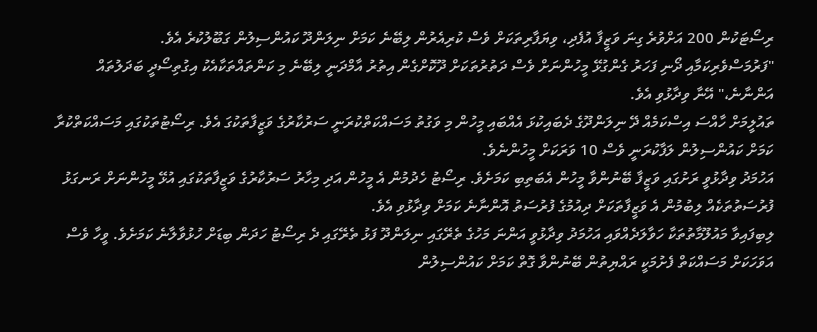ރިސޯޓަކުން 200 އަށްވުރެ ގިނަ ވަޒީފާ އުފެދި، ވިޔަފާރިތަކަށް ވެސް ކުރިއެރުން ލިބޭނެ ކަމަށް ނިލަންދޫ ކައުންސިލުން ގަބޫލުކުރެ އެވެ.
"ފަރުމަސްވެރިކަމާއި ދޯނި ފަހަރު ގެންގުޅޭ މީހުންނަށް ވެސް ދަތުރުތަކަށް ދޫކޮށްގެން އިތުރު އާމްދަނީ ލިބޭނެ މި ކަންތައްތަކާއެކު އިގުތިސޯދީ ބަދަލުތައް އަންނާނެ،" އޭނާ ވިދާޅުވި އެވެ.
ތައުލީމަށް ހާއްސަ އިސްކަމެއް ދޭ ނިލަންދޫގެ ދެބައިކުޅަ އެއްބައި މީހުން މި ވަގުތު މަސައްކަތްކުރަނީ ސަރުކާރުގެ ވަޒީފާތަކުގަ އެވެ. ރިސޯޓުތަކުގައި މަސައްކަތްކުރާ ކަމަށް ކައުންސިލުން ލަފާކުރަނީ ވެސް 10 ވަރަކަށް މީހުންނެވެ.
އަހުމަދު ވިދާޅުވީ ރަށުގައި ވަޒީފާ ބޭނުންވާ މީހުން އެބަތިބި ކަމަށެވެ. ރިސޯޓު ހެދުމުން އެ މީހުން އަދި މިހާރު ސަރުކާރުގެ ވަޒީފާތަކުގައި އުޅޭ މީހުންނަށް ރަނގަޅު ފުރުސަތުތަކެއް ލިބުމުން އެ ވަޒީފާތަކަށް ދިއުމުގެ ފުރުސަތު އޮންނާނެ ކަމަށް ވިދާޅުވި އެވެ.
ލިބިފައިވާ މައުލޫމާތުތަކާ ހަވާލަދެއްވައި އަހުމަދު ވިދާޅުވީ އަންނަ މަހުގެ ތެރޭގައި ނިލަންދޫ ފަޅު ތެރޭގައި ދެ ރިސޯޓު ހަދަން ބިޑަށް ހުޅުވާލާނެ ކަމަށެވެ. ވީހާ ވެސް އަވަހަކަށް މަސައްކަތް ފެށުމަކީ ރައްޔިތުން ބޭނުންވާ ގޮތް ކަމަށް ކައުންސިލުން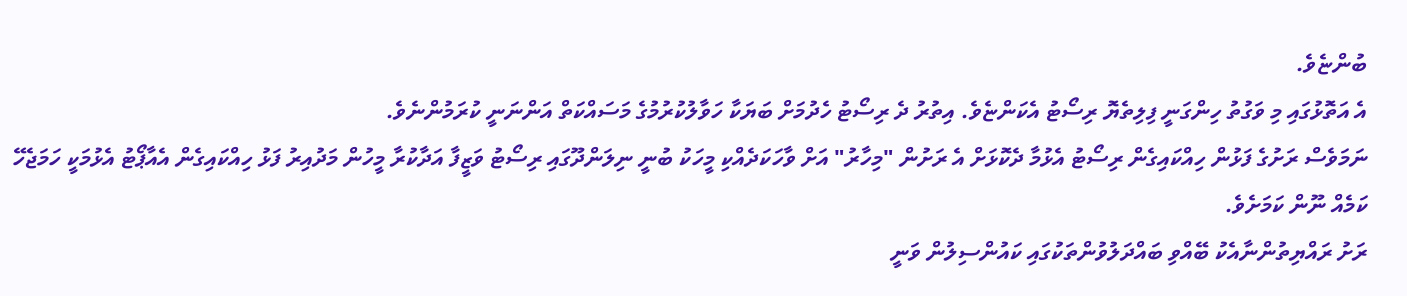ބުންޏެވެ.
އެ އަތޮޅުގައި މި ވަގުތު ހިންގަނީ ފިލިތެޔޮ ރިސޯޓު އެކަންޏެވެ. އިތުރު ދެ ރިސޯޓު ހެދުމަށް ބަޔަކާ ހަވާލުކުރުމުގެ މަސައްކަތް އަންނަނީ ކުރަމުންނެވެ.
ނަމަވެސް ރަށުގެ ފަޅުން ހިއްކައިގެން ރިސޯޓު އެޅުމާ ދެކޮޅަށް އެ ރަށުން "މިހާރު" އަށް ވާހަކަދެއްކި މީހަކު ބުނީ ނިލަންދޫގައި ރިސޯޓު ވަޒީފާ އަދާކުރާ މީހުން މަދުއިރު ފަޅު ހިއްކައިގެން އެއާޕޯޓު އެޅުމަކީ ހަމަޖެހޭ ކަމެއް ނޫން ކަމަށެވެ.
ރަށު ރައްޔިތުންނާއެކު ބޭއްވި ބައްދަލުވުންތަކުގައި ކައުންސިލުން ވަނީ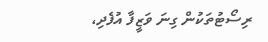ރިސޯޓުތަކުން ގިނަ ވަޒީފާ އުފެދި،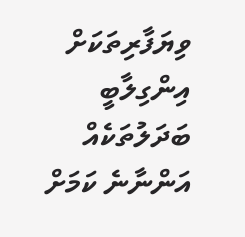ވިޔަފާރިތަކަށް އިންގިލާބީ ބަދަލުތަކެއް އަންނާނެ ކަމަށް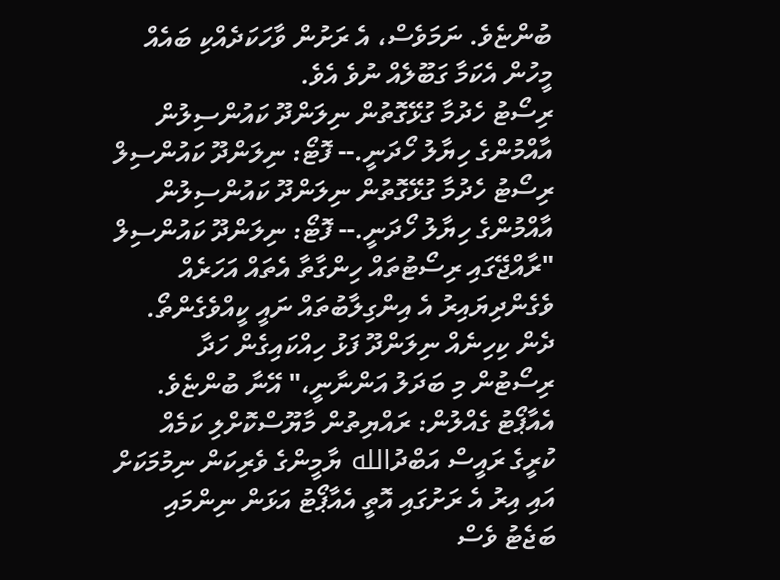ބުންޏެވެ. ނަމަވެސް، އެ ރަށުން ވާހަކަދެއްކި ބައެއް މީހުން އެކަމާ ގަބޫލެއް ނުވެ އެވެ.
ރިސޯޓު ހެދުމާ ގުޅޭގޮތުން ނިލަންދޫ ކައުންސިލުން އާއްމުންގެ ހިޔާލު ހޯދަނީ.-- ފޮޓޯ: ނިލަންދޫ ކައުންސިލް
ރިސޯޓު ހެދުމާ ގުޅޭގޮތުން ނިލަންދޫ ކައުންސިލުން އާއްމުންގެ ހިޔާލު ހޯދަނީ.-- ފޮޓޯ: ނިލަންދޫ ކައުންސިލް
"ރާއްޖޭގައި ރިސޯޓުތައް ހިންގާތާ އެތައް އަހަރެއް ވެގެންދިޔައިރު އެ އިންގިލާބުތައް ނައީ ކީއްވެގެންތޯ. ދެން ކިހިނެއް ނިލަންދޫ ފަޅު ހިއްކައިގެން ހަދާ ރިސޯޓުން މި ބަދަލު އަންނާނީ،" އޭނާ ބުންޏެވެ.
އެއާޕޯޓު ގެއްލުން: ރައްޔިތުން މާޔޫސްކޮށްލި ކަމެއް
ކުރީގެ ރައީސް އަބްދުالله ޔާމީންގެ ވެރިކަން ނިމުމަކަށް އައި އިރު އެ ރަށުގައި އޮތީ އެއާޕޯޓު އަޅަން ނިންމައި ބަޖެޓު ވެސް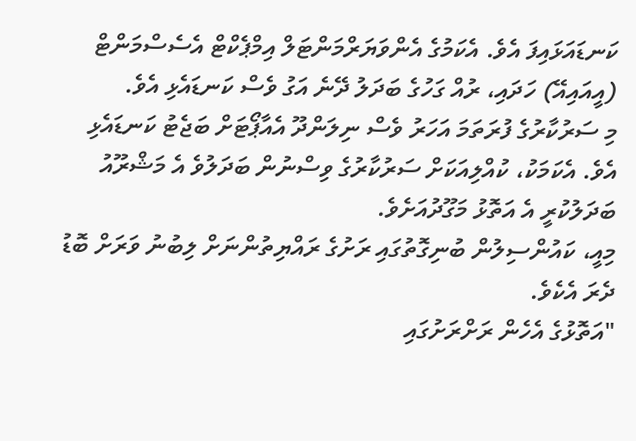ކަނޑައަޅައިފަ އެވެ. އެކަމުގެ އެންވަޔަރްމަންޓަލް އިމްޕެކްޓް އެސެސްމަންޓް (އީއައިއޭ) ހަދައި، ރުއް ގަހުގެ ބަދަލު ދޭނެ އަގު ވެސް ކަނޑައެޅި އެވެ.
މި ސަރުކާރުގެ ފުރަތަމަ އަހަރު ވެސް ނިލަންދޫ އެއާޕޯޓަށް ބަޖެޓު ކަނޑައެޅި އެވެ. އެކަމަކު، ކުއްލިއަކަށް ސަރުކާރުގެ ވިސްނުން ބަދަލުވެ އެ މަޝްރޫއު ބަދަލުކުރީ އެ އަތޮޅު މަގޫދުއަށެވެ.
މިއީ، ކައުންސިލުން ބުނިގޮތުގައި ރަށުގެ ރައްޔިތުންނަށް ލިބުނު ވަރަށް ބޮޑު ދެރަ އެކެވެ.
"އަތޮޅުގެ އެހެން ރަށްރަށުގައި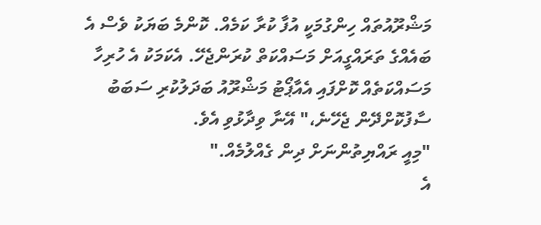މަޝްރޫއުތައް ހިންގުމަކީ އުފާ ކުރާ ކަމެއް. ކޮންމެ ބަޔަކު ވެސް އެ ބައެއްގެ ތަރައްގީއަށް މަސައްކަތް ކުރަންޖެހޭ. އެކަމަކު އެ ހުރިހާ މަސައްކަތެއް ކޮށްފައި އެއާޕޯޓު މަޝްރޫއު ބަދަލުކުރި ސަބަބު ސާފުކޮށްދޭން ޖެހޭނެ،" އޭނާ ވިދާޅުވި އެވެ.
"މިއީ ރައްޔިތުންނަށް ދިން ގެއްލުމެއް."
އެ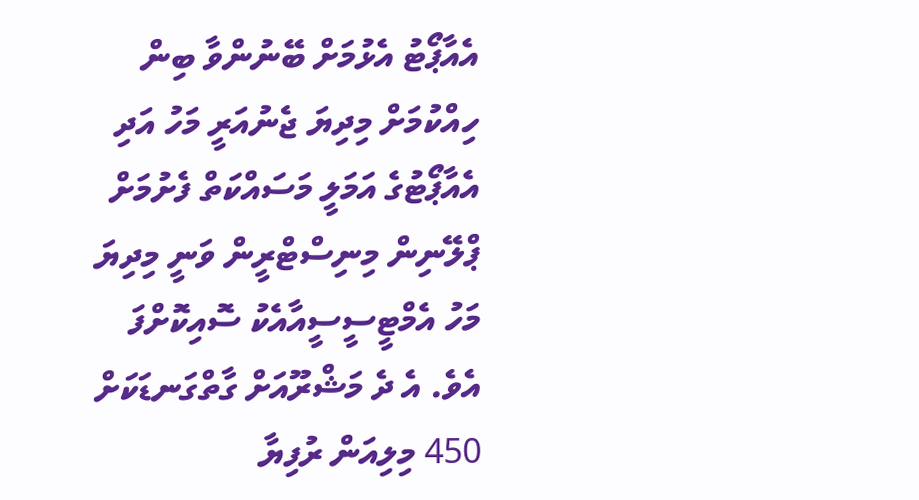އެއާޕޯޓު އެޅުމަށް ބޭނުންވާ ބިން ހިއްކުމަށް މިދިޔަ ޖެނުއަރީ މަހު އަދި އެއާޕޯޓުގެ އަމަލީ މަސައްކަތް ފެށުމަށް ޕްލޭނިން މިނިސްޓްރީން ވަނީ މިދިޔަ މަހު އެމްޓީސީސީއާއެކު ސޮއިކޮށްފަ އެވެ. އެ ދެ މަޝްރޫއަށް ގާތްގަނޑަކަށް 450 މިލިއަން ރުފިޔާ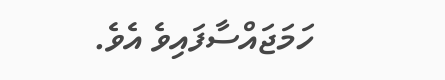ހަމަޖައްސާފައިވެ އެވެ.